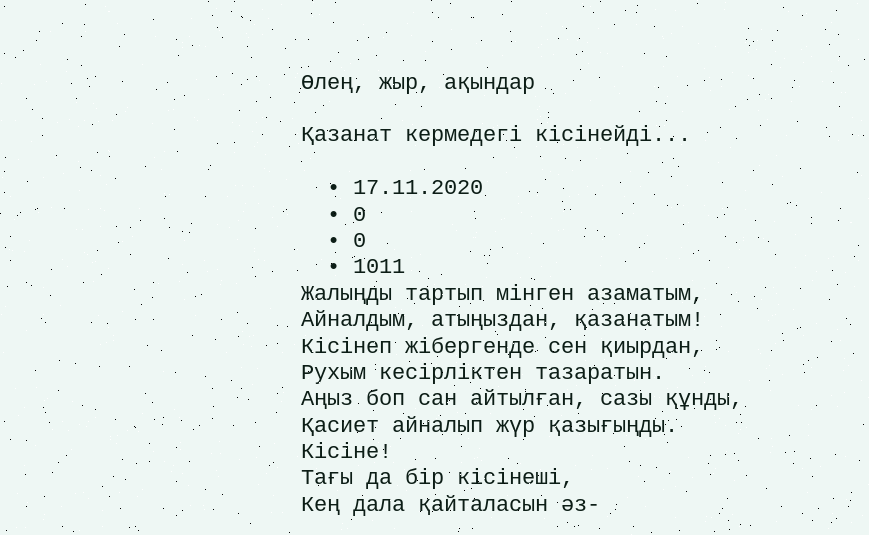Өлең, жыр, ақындар

Қазанат кермедегі кісінейді...

  • 17.11.2020
  • 0
  • 0
  • 1011
Жалыңды тартып мінген азаматым,
Айналдым, атыңыздан, қазанатым!
Кісінеп жібергенде сен қиырдан,
Рухым кесірліктен тазаратын.
Аңыз боп сан айтылған, сазы құнды,
Қасиет айналып жүр қазығыңды.
Кісіне!
Тағы да бір кісінеші,
Кең дала қайталасын әз-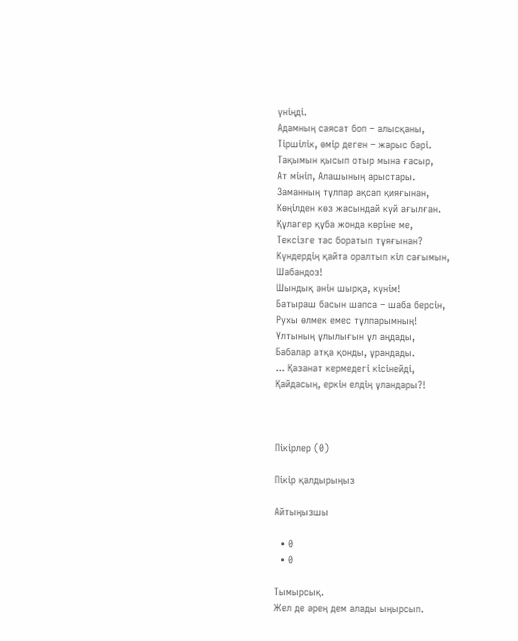үніңді.
Адамның саясат боп – алысқаны,
Тіршілік, өмір деген – жарыс бәрі.
Тақымын қысып отыр мына ғасыр,
Ат мініп, Алашының арыстары.
Заманның тұлпар ақсап қияғынан,
Көңілден көз жасындай күй ағылған.
Құлагер құба жонда көріне ме,
Тексізге тас боратып тұяғынан?
Күндердің қайта оралтып кіл сағымын,
Шабандоз!
Шындық әнін шырқа, күнім!
Батыраш басын шапса – шаба берсін,
Рухы өлмек емес тұлпарымның!
Ұлтының ұлылығын ұл аңдады,
Бабалар атқа қонды, ұрандады.
... Қазанат кермедегі кісінейді,
Қайдасың, еркін елдің ұландары?!



Пікірлер (0)

Пікір қалдырыңыз

Айтыңызшы

  • 0
  • 0

Тымырсық.
Жел де әрең дем алады ыңырсып.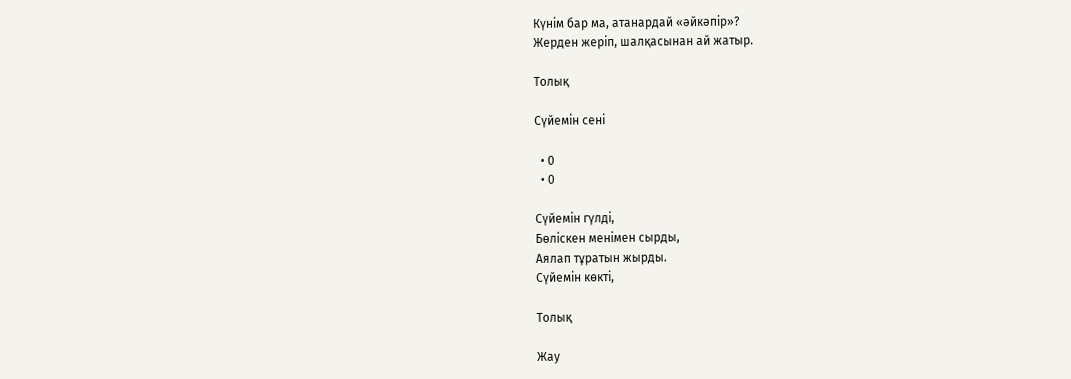Күнім бар ма, атанардай «әйкәпір»?
Жерден жеріп, шалқасынан ай жатыр.

Толық

Сүйемін сені

  • 0
  • 0

Сүйемін гүлді,
Бөліскен менімен сырды,
Аялап тұратын жырды.
Сүйемін көкті,

Толық

Жау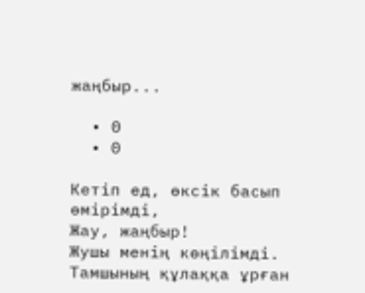жаңбыр...

  • 0
  • 0

Кетіп ед, өксік басып өмірімді,
Жау, жаңбыр!
Жушы менің көңілімді.
Тамшының құлаққа ұрған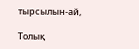тырсылын-ай,

Толық